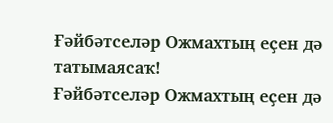Ғәйбәтселәр Ожмахтың еҫен дә татымаясаҡ!
Ғәйбәтселәр Ожмахтың еҫен дә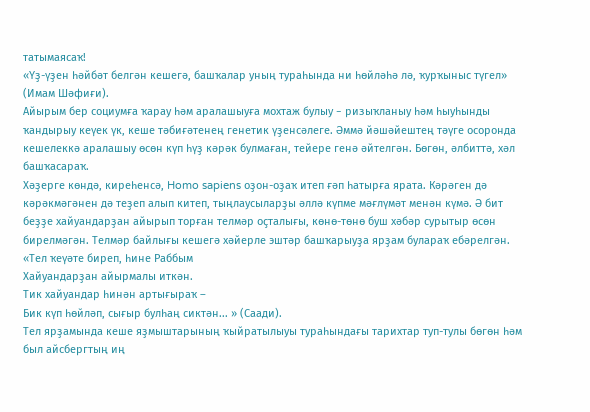татымаясаҡ!
«Үҙ-үҙен һәйбәт белгән кешегә, башҡалар уның тураһында ни һөйләһә лә, ҡурҡыныс түгел» (Имам Шәфиғи).
Айырым бер социумға ҡарау һәм аралашыуға мохтаж булыу − ризыҡланыу һәм һыуһынды ҡандырыу кеүек үк, кеше тәбиғәтенең генетик үҙенсәлеге. Әммә йәшәйештең тәүге осоронда кешелеккә аралашыу өсөн күп һүҙ кәрәк булмаған, тейере генә әйтелгән. Бөгөн, әлбиттә, хәл башҡасараҡ.
Хәҙерге көндә, киреһенсә, Homo sapiens оҙон-оҙаҡ итеп ғәп һатырға ярата. Кәрәген дә кәрәкмәгәнен дә теҙеп алып китеп, тыңлаусыларҙы әллә күпме мәғлүмәт менән күмә. Ә бит беҙҙе хайуандарҙан айырып торған телмәр оҫталығы, көнө-төнө буш хәбәр сурытыр өсөн бирелмәгән. Телмәр байлығы кешегә хәйерле эштәр башҡарыуҙа ярҙам булараҡ ебәрелгән.
«Тел ҡеүәте биреп, һине Раббым
Хайуандарҙан айырмалы иткән.
Тик хайуандар һинән артығыраҡ –
Бик күп һөйләп, сығыр булһаң сиктән... » (Саади).
Тел ярҙамында кеше яҙмыштарының ҡыйратылыуы тураһындағы тарихтар туп-тулы бөгөн һәм был айсбергтың иң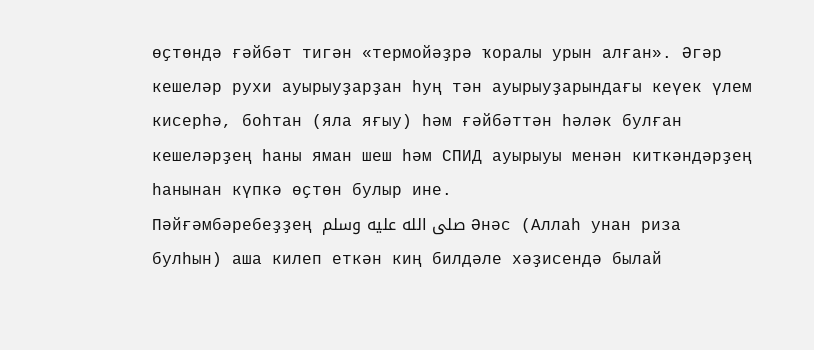өҫтөндә ғәйбәт тигән «термойәҙрә ҡоралы урын алған». Әгәр кешеләр рухи ауырыуҙарҙан һуң тән ауырыуҙарындағы кеүек үлем кисерһә, боһтан (яла яғыу) һәм ғәйбәттән һәләк булған кешеләрҙең һаны яман шеш һәм СПИД ауырыуы менән киткәндәрҙең һанынан күпкә өҫтөн булыр ине.
Пәйғәмбәребеҙҙең صلى الله عليه وسلم Әнәс (Аллаһ унан риза булһын) аша килеп еткән киң билдәле хәҙисендә былай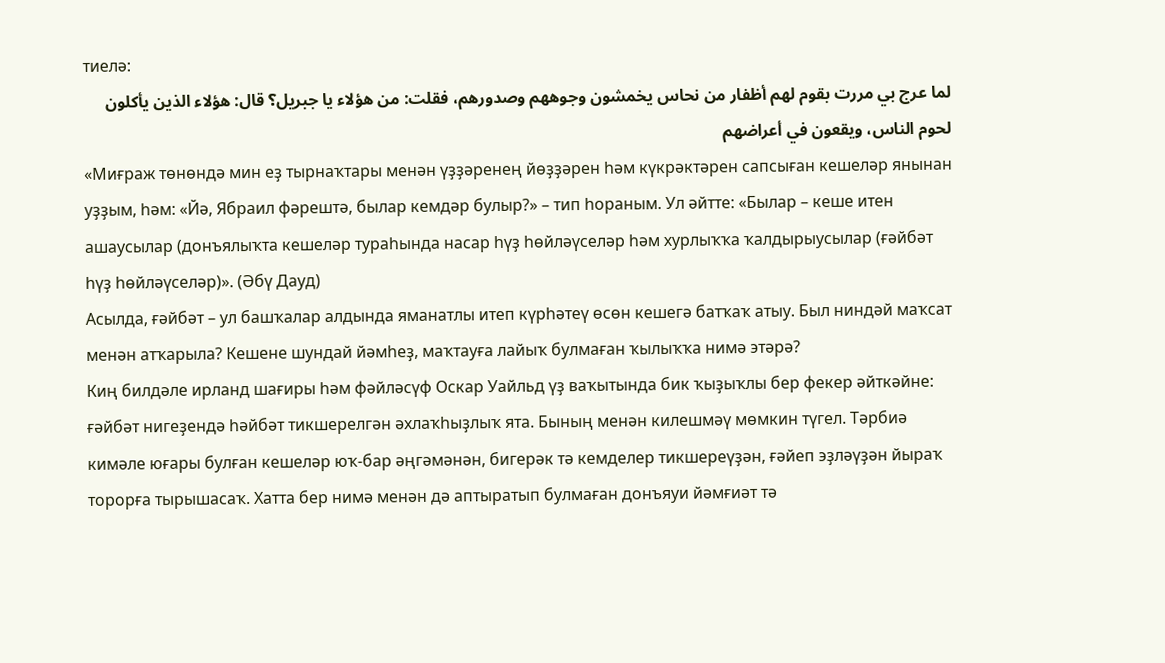тиелә:
لما عرج بي مررت بقوم لهم أظفار من نحاس يخمشون وجوههم وصدورهم، فقلت: من هؤلاء يا جبريل؟ قال: هؤلاء الذين يأكلون لحوم الناس، ويقعون في أعراضهم
«Миғраж төнөндә мин еҙ тырнаҡтары менән үҙҙәренең йөҙҙәрен һәм күкрәктәрен сапсыған кешеләр янынан уҙҙым, һәм: «Йә, Ябраил фәрештә, былар кемдәр булыр?» – тип һораным. Ул әйтте: «Былар – кеше итен ашаусылар (донъялыҡта кешеләр тураһында насар һүҙ һөйләүселәр һәм хурлыҡҡа ҡалдырыусылар (ғәйбәт һүҙ һөйләүселәр)». (Әбү Дауд)
Асылда, ғәйбәт – ул башҡалар алдында яманатлы итеп күрһәтеү өсөн кешегә батҡаҡ атыу. Был ниндәй маҡсат менән атҡарыла? Кешене шундай йәмһеҙ, маҡтауға лайыҡ булмаған ҡылыҡҡа нимә этәрә?
Киң билдәле ирланд шағиры һәм фәйләсүф Оскар Уайльд үҙ ваҡытында бик ҡыҙыҡлы бер фекер әйткәйне: ғәйбәт нигеҙендә һәйбәт тикшерелгән әхлаҡһыҙлыҡ ята. Бының менән килешмәү мөмкин түгел. Тәрбиә кимәле юғары булған кешеләр юҡ-бар әңгәмәнән, бигерәк тә кемделер тикшереүҙән, ғәйеп эҙләүҙән йыраҡ торорға тырышасаҡ. Хатта бер нимә менән дә аптыратып булмаған донъяуи йәмғиәт тә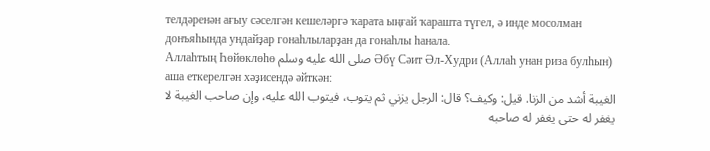телдәренән ағыу сәселгән кешеләргә ҡарата ыңғай ҡарашта түгел, ә инде мосолман донъяһында ундайҙар гонаһлыларҙан да гонаһлы һанала.
Аллаһтың Һөйөклөһө صلى الله عليه وسلم Әбү Сәит Әл-Худри (Аллаһ унан риза булһын) аша еткерелгән хәҙисендә әйткән:
الغيبة أشد من الزنا. قيل: وكيف؟ قال: الرجل يزني ثم يتوب، فيتوب الله عليه، وإن صاحب الغيبة لا يغفر له حتى يغفر له صاحبه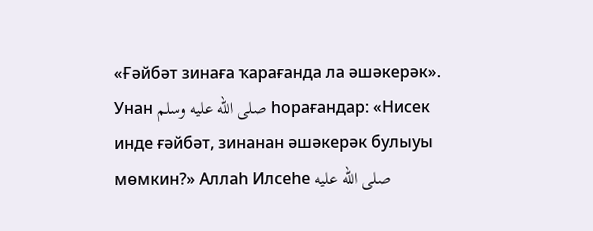«Ғәйбәт зинаға ҡарағанда ла әшәкерәк». Унан صلى الله عليه وسلم һорағандар: «Нисек инде ғәйбәт, зинанан әшәкерәк булыуы мөмкин?» Аллаһ Илсеһе صلى الله عليه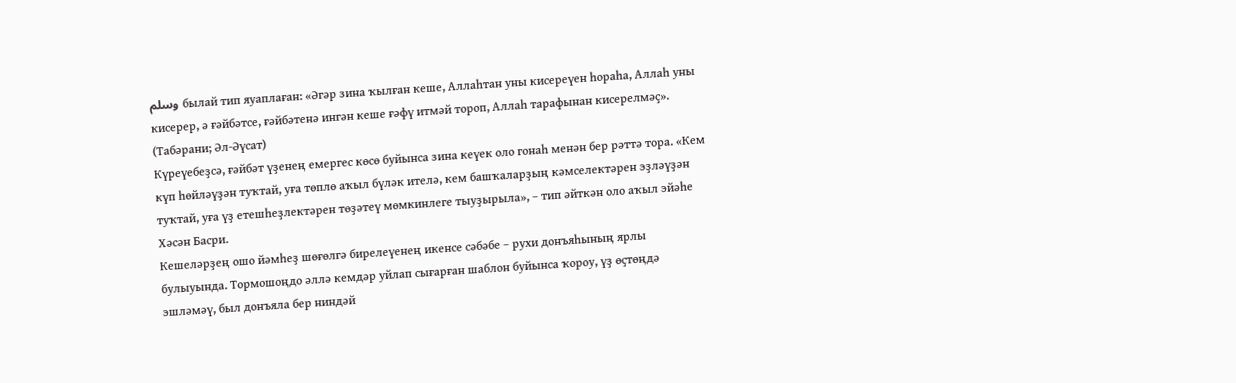وسلم былай тип яуаплаған: «Әгәр зина ҡылған кеше, Аллаһтан уны кисереүен һораһа, Аллаһ уны кисерер, ә ғәйбәтсе, ғәйбәтенә ингән кеше ғәфү итмәй тороп, Аллаһ тарафынан кисерелмәҫ». (Табәрани; Әл-Әүсат)
Күреүебеҙсә, ғәйбәт үҙенең емергес көсө буйынса зина кеүек оло гонаһ менән бер рәттә тора. «Кем күп һөйләүҙән туҡтай, уға төплө аҡыл бүләк ителә, кем башҡаларҙың кәмселектәрен эҙләүҙән туҡтай, уға үҙ етешһеҙлектәрен төҙәтеү мөмкинлеге тыуҙырыла», – тип әйткән оло аҡыл эйәһе Хәсән Басри.
Кешеләрҙең ошо йәмһеҙ шөғөлгә бирелеүенең икенсе сәбәбе – рухи донъяһының ярлы булыуында. Тормошоңдо әллә кемдәр уйлап сығарған шаблон буйынса ҡороу, үҙ өҫтөңдә эшләмәү, был донъяла бер ниндәй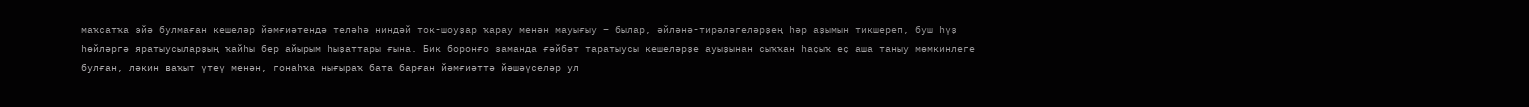маҡсатҡа эйә булмаған кешеләр йәмғиәтендә теләһә ниндәй ток-шоуҙар ҡарау менән мауығыу – былар, әйләнә-тирәләгеләрҙең һәр аҙымын тикшереп, буш һүҙ һөйләргә яратыусыларҙың ҡайһы бер айырым һыҙаттары ғына. Бик боронғо заманда ғәйбәт таратыусы кешеләрҙе ауыҙынан сыҡҡан һаҫыҡ еҫ аша таныу мөмкинлеге булған, ләкин ваҡыт үтеү менән, гонаһҡа нығыраҡ бата барған йәмғиәттә йәшәүселәр ул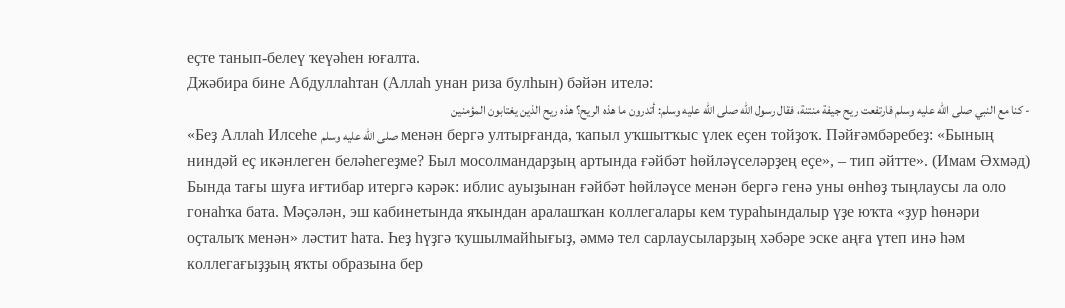еҫте танып-белеү ҡеүәһен юғалта.
Джәбира бине Абдуллаһтан (Аллаһ унан риза булһын) бәйән ителә:
- كنا مع النبي صلى الله عليه وسلم فارتفعت ريح جيفة منتنة، فقال رسول الله صلى الله عليه وسلم: أتدرون ما هذه الريح؟ هذه ريح الذين يغتابون المؤمنين
«Беҙ Аллаһ Илсеһе صلى الله عليه وسلم менән бергә ултырғанда, ҡапыл уҡшытҡыс үлек еҫен тойҙоҡ. Пәйғәмбәребеҙ: «Бының ниндәй еҫ икәнлеген беләһегеҙме? Был мосолмандарҙың артында ғәйбәт һөйләүселәрҙең еҫе», – тип әйтте». (Имам Әхмәд)
Бында тағы шуға иғтибар итергә кәрәк: иблис ауыҙынан ғәйбәт һөйләүсе менән бергә генә уны өнһөҙ тыңлаусы ла оло гонаһҡа бата. Мәҫәлән, эш кабинетында яҡындан аралашҡан коллегалары кем тураһындалыр үҙе юҡта «ҙур һөнәри оҫталыҡ менән» ләстит һата. Һеҙ һүҙгә ҡушылмайһығыҙ, әммә тел сарлаусыларҙың хәбәре эске аңға үтеп инә һәм коллегағыҙҙың яҡты образына бер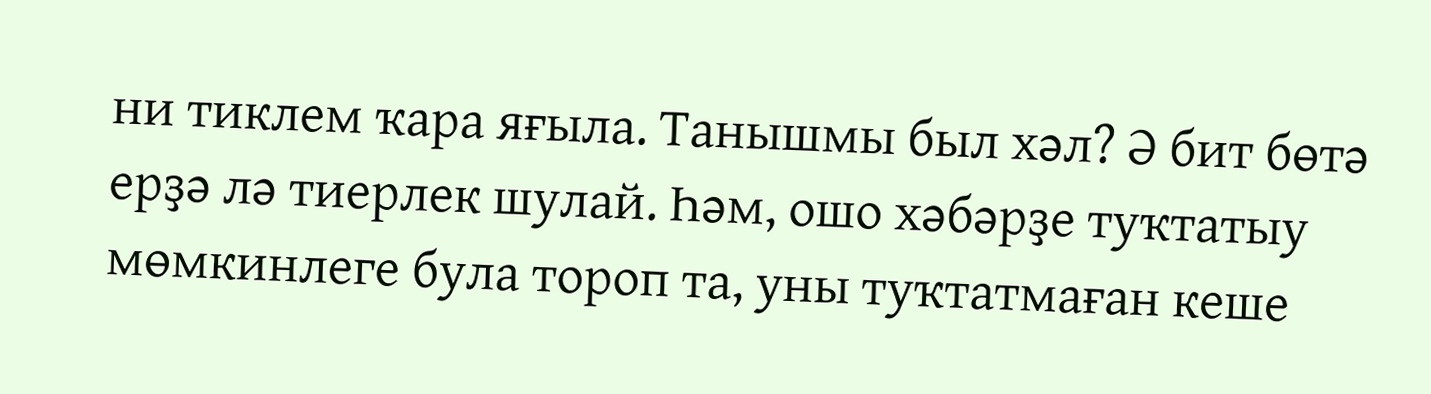ни тиклем ҡара яғыла. Танышмы был хәл? Ә бит бөтә ерҙә лә тиерлек шулай. Һәм, ошо хәбәрҙе туҡтатыу мөмкинлеге була тороп та, уны туҡтатмаған кеше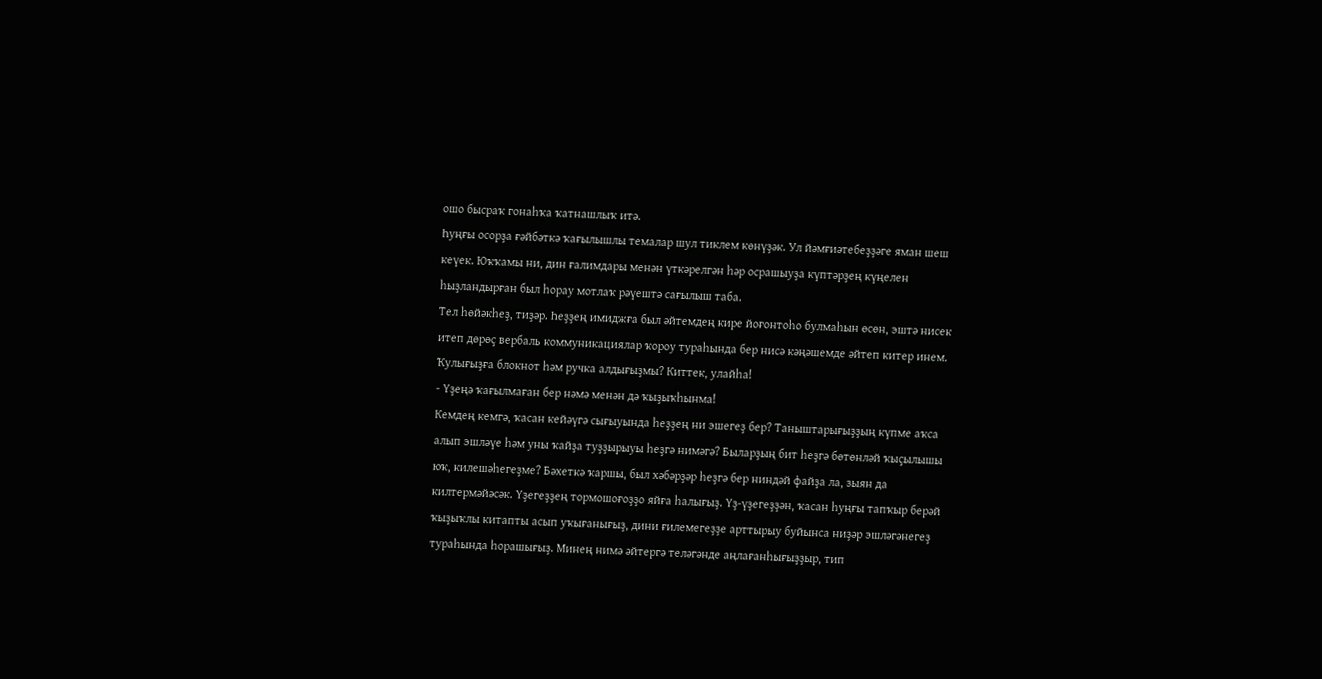ошо бысраҡ гонаһҡа ҡатнашлыҡ итә.
Һуңғы осорҙа ғәйбәткә ҡағылышлы темалар шул тиклем көнүҙәк. Ул йәмғиәтебеҙҙәге яман шеш кеүек. Юҡҡамы ни, дин ғалимдары менән үткәрелгән һәр осрашыуҙа күптәрҙең күңелен һыҙландырған был һорау мотлаҡ рәүештә сағылыш таба.
Тел һөйәкһеҙ, тиҙәр. Һеҙҙең имиджға был әйтемдең кире йоғонтоһо булмаһын өсөн, эштә нисек итеп дөрөҫ вербаль коммуникациялар ҡороу тураһында бер нисә кәңәшемде әйтеп китер инем.
Ҡулығыҙға блокнот һәм ручка алдығыҙмы? Киттек, улайһа!
- Үҙеңә ҡағылмаған бер нәмә менән дә ҡыҙыҡһынма!
Кемдең кемгә, ҡасан кейәүгә сығыуында һеҙҙең ни эшегеҙ бер? Таныштарығыҙҙың күпме аҡса алып эшләүе һәм уны ҡайҙа туҙҙырыуы һеҙгә нимәгә? Быларҙың бит һеҙгә бөтөнләй ҡыҫылышы юҡ, килешәһегеҙме? Бәхеткә ҡаршы, был хәбәрҙәр һеҙгә бер ниндәй файҙа ла, зыян да килтермәйәсәк. Үҙегеҙҙең тормошоғоҙҙо яйға һалығыҙ. Үҙ-үҙегеҙҙән, ҡасан һуңғы тапҡыр берәй ҡыҙыҡлы китапты асып уҡығанығыҙ, дини ғилемегеҙҙе арттырыу буйынса ниҙәр эшләгәнегеҙ тураһында һорашығыҙ. Минең нимә әйтергә теләгәнде аңлағанһығыҙҙыр, тип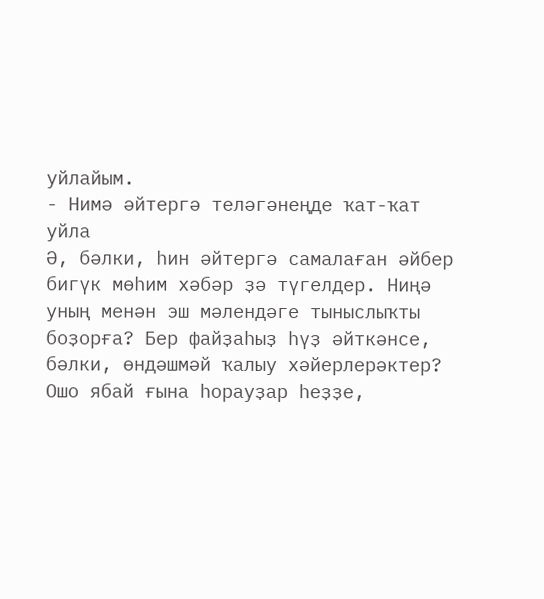уйлайым.
- Нимә әйтергә теләгәнеңде ҡат-ҡат уйла
Ә, бәлки, һин әйтергә самалаған әйбер бигүк мөһим хәбәр ҙә түгелдер. Ниңә уның менән эш мәлендәге тыныслыҡты боҙорға? Бер файҙаһыҙ һүҙ әйткәнсе, бәлки, өндәшмәй ҡалыу хәйерлерәктер? Ошо ябай ғына һорауҙар һеҙҙе,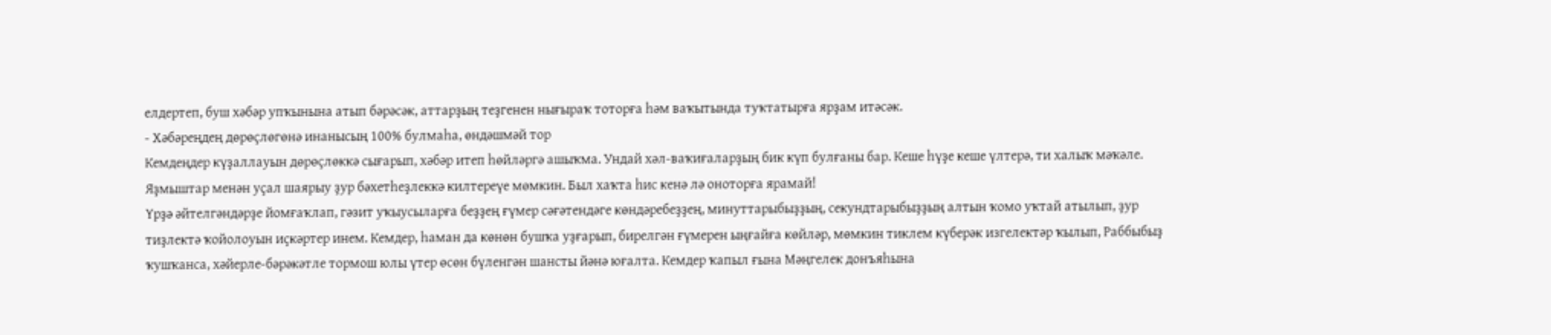елдертеп, буш хәбәр упҡынына атып бәрәсәк, аттарҙың теҙгенен нығыраҡ тоторға һәм ваҡытында туҡтатырға ярҙам итәсәк.
- Хәбәреңдең дөрөҫлөгөнә инанысың 100% булмаһа, өндәшмәй тор
Кемдеңдер күҙаллауын дөрөҫлөккә сығарып, хәбәр итеп һөйләргә ашыҡма. Ундай хәл-ваҡиғаларҙың бик күп булғаны бар. Кеше һүҙе кеше үлтерә, ти халыҡ мәҡәле. Яҙмыштар менән уҫал шаярыу ҙур бәхетһеҙлеккә килтереүе мөмкин. Был хаҡта һис кенә лә оноторға ярамай!
Үрҙә әйтелгәндәрҙе йомғаҡлап, гәзит уҡыусыларға беҙҙең ғүмер сәғәтендәге көндәребеҙҙең, минуттарыбыҙҙың, секундтарыбыҙҙың алтын ҡомо уҡтай атылып, ҙур тиҙлектә ҡойолоуын иҫкәртер инем. Кемдер, һаман да көнөн бушҡа уҙғарып, бирелгән ғүмерен ыңғайға көйләр, мөмкин тиклем күберәк изгелектәр ҡылып, Раббыбыҙ ҡушҡанса, хәйерле-бәрәкәтле тормош юлы үтер өсөн бүленгән шансты йәнә юғалта. Кемдер ҡапыл ғына Мәңгелек донъяһына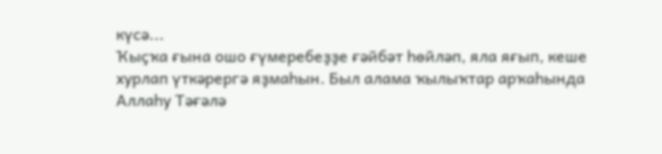күсә...
Ҡыҫҡа ғына ошо ғүмеребеҙҙе ғәйбәт һөйләп, яла яғып, кеше хурлап үткәрергә яҙмаһын. Был алама ҡылыҡтар арҡаһында Аллаһу Тәғәлә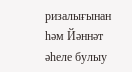ризалығынан һәм Йәннәт әһеле булыу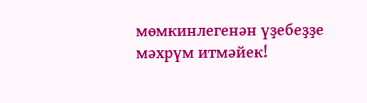мөмкинлегенән үҙебеҙҙе мәхрүм итмәйек!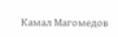Камал Магомедов